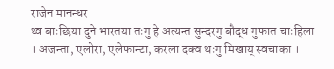राजेन मानन्धर
थ्व बाःछिया दुने भारतया तःगु हे अत्यन्त सुन्दरगु बौद्ध गुफात चाःहिला । अजन्ता, एलोरा, एलेफान्टा, करला दक्व थःगु मिखाय् स्वचाका ।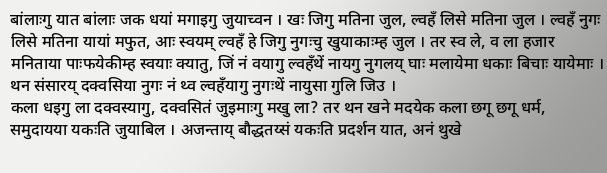बांलाःगु यात बांलाः जक धयां मगाइगु जुयाच्वन । खः जिगु मतिना जुल, ल्वहँ लिसे मतिना जुल । ल्वहँ नुगः लिसे मतिना यायां मफुत, आः स्वयम् ल्वहँ हे जिगु नुगःचु खुयाकाःम्ह जुल । तर स्व ले, व ला हजार मनिताया पाःफयेकीम्ह स्वयाः क्यातु, जिं नं वयागु ल्वहँथें नायगु नुगलय् घाः मलायेमा धकाः बिचाः यायेमाः । थन संसारय् दक्वसिया नुगः नं थ्व ल्वहँयागु नुगःथें नायुसा गुलि जिउ ।
कला धइगु ला दक्वस्यागु, दक्वसितं जुइमाःगु मखु ला? तर थन खने मदयेक कला छगू छगू धर्म, समुदायया यकःति जुयाबिल । अजन्ताय् बौद्धतय्सं यकःति प्रदर्शन यात, अनं थुखे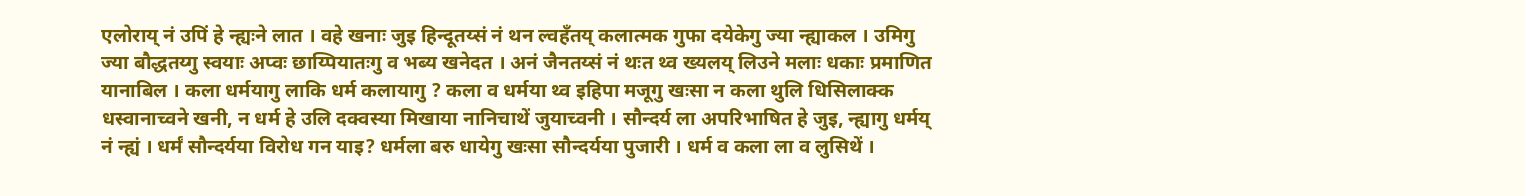एलोराय् नं उपिं हे न्ह्यःने लात । वहे खनाः जुइ हिन्दूतय्सं नं थन ल्वहँतय् कलात्मक गुफा दयेकेगु ज्या न्ह्याकल । उमिगु ज्या बौद्धतय्गु स्वयाः अप्वः छाय्पियातःगु व भब्य खनेदत । अनं जैनतय्सं नं थःत थ्व ख्यलय् लिउने मलाः धकाः प्रमाणित यानाबिल । कला धर्मयागु लाकि धर्म कलायागु ? कला व धर्मया थ्व इहिपा मजूगु खःसा न कला थुलि धिसिलाक्क धस्वानाच्वने खनी, न धर्म हे उलि दक्वस्या मिखाया नानिचाथें जुयाच्वनी । सौन्दर्य ला अपरिभाषित हे जुइ, न्ह्यागु धर्मय् नं न्ह्यं । धर्मं सौन्दर्यया विरोध गन याइ? धर्मला बरु धायेगु खःसा सौन्दर्यया पुजारी । धर्म व कला ला व लुसिथें ।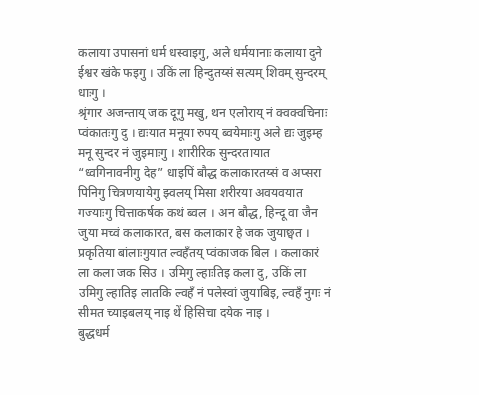कलाया उपासनां धर्म धस्वाइगु, अले धर्मयानाः कलाया दुने ईश्वर खंके फइगु । उकिं ला हिन्दुतय्सं सत्यम् शिवम् सुन्दरम् धाःगु ।
श्रृंगार अजन्ताय् जक दूगु मखु, थन एलोराय् नं क्वक्वचिनाः प्वंकातःगु दु । द्यःयात मनूया रुपय् ब्वयेमाःगु अले द्यः जुइम्ह मनू सुन्दर नं जुइमाःगु । शारीरिक सुन्दरतायात “ध्वगिनावनीगु देह” धाइपिं बौद्ध कलाकारतय्सं व अप्सरा पिनिगु चित्रणयायेगु झ्वलय् मिसा शरीरया अवयवयात गज्याःगु चित्ताकर्षक कथं ब्वल । अन बौद्ध, हिन्दू वा जैन जुया मच्वं कलाकारत, बस कलाकार हे जक जुयाछ्वत । प्रकृतिया बांलाःगुयात ल्वहँतय् प्वंकाजक बिल । कलाकारं ला कला जक सिउ । उमिगु ल्हाःतिइ कला दु, उकिं ला उमिगु ल्हातिइ लातकि ल्वहँ नं पलेस्वां जुयाबिइ, ल्वहँ नुगः नं सीमत च्याइबलय् नाइ थें हिसिचा दयेक नाइ ।
बुद्धधर्म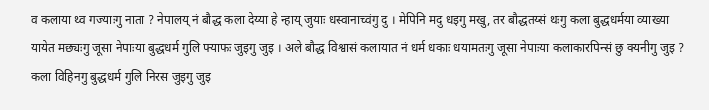व कलाया थ्व गज्याःगु नाता ? नेपालय् नं बौद्ध कला देय्या हे न्हाय् जुयाः धस्वानाच्वंगु दु । मेपिनि मदु धइगु मखु, तर बौद्धतय्सं थःगु कला बुद्धधर्मया व्याख्या यायेत मछ्यःगु जूसा नेपाःया बुद्धधर्म गुलि फ्याफः जुइगु जुइ । अले बौद्ध विश्वासं कलायात नं धर्म धकाः धयामतःगु जूसा नेपाःया कलाकारपिन्सं छु क्यनीगु जुइ ? कला विहिनगु बुद्धधर्म गुलि निरस जुइगु जुइ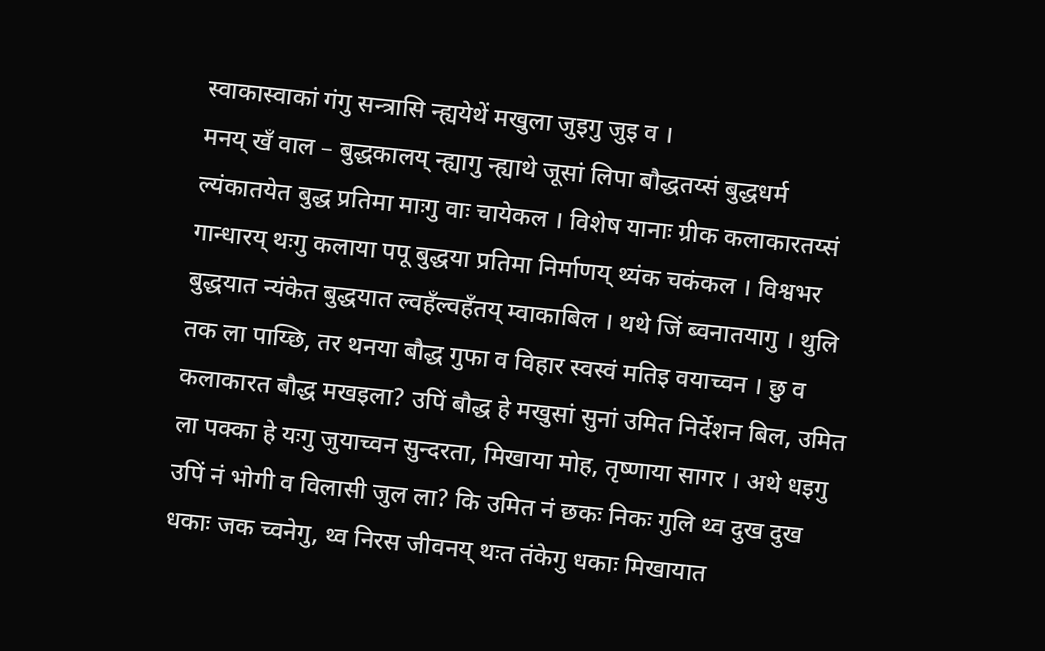स्वाकास्वाकां गंगु सन्त्रासि न्ह्ययेथें मखुला जुइगु जुइ व ।
मनय् खँ वाल – बुद्धकालय् न्ह्यागु न्ह्याथे जूसां लिपा बौद्धतय्सं बुद्धधर्म ल्यंकातयेत बुद्ध प्रतिमा माःगु वाः चायेकल । विशेष यानाः ग्रीक कलाकारतय्सं गान्धारय् थःगु कलाया पपू बुद्धया प्रतिमा निर्माणय् थ्यंक चकंकल । विश्वभर बुद्धयात न्यंकेत बुद्धयात ल्वहँल्वहँतय् म्वाकाबिल । थथे जिं ब्वनातयागु । थुलि तक ला पाय्छि, तर थनया बौद्ध गुफा व विहार स्वस्वं मतिइ वयाच्वन । छु व कलाकारत बौद्ध मखइला? उपिं बौद्ध हे मखुसां सुनां उमित निर्देशन बिल, उमित ला पक्का हे यःगु जुयाच्वन सुन्दरता, मिखाया मोह, तृष्णाया सागर । अथे धइगु उपिं नं भोगी व विलासी जुल ला? कि उमित नं छकः निकः गुलि थ्व दुख दुख धकाः जक च्वनेगु, थ्व निरस जीवनय् थःत तंकेगु धकाः मिखायात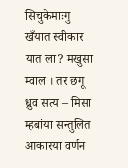सिचुकेमाःगु खँयात स्वीकार यात ला? मखुसा म्वाल । तर छगू ध्रुव सत्य – मिसा म्हबांया सन्तुलित आकारया वर्णन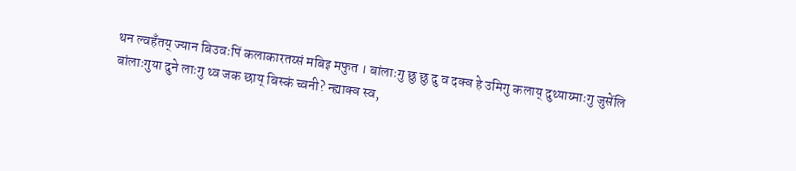थन ल्वहँतय् ज्यान बिउवःपिं कलाकारतय्सं मबिइ मफुत । बांलाःगु छु छु दु व दक्व हे उमिगु कलाय् दुथ्याय्माःगु जुसेंलि बांलाःगुया दुने लाःगु थ्व जक छाय् बिस्कं च्वनी? न्ह्याक्व स्व,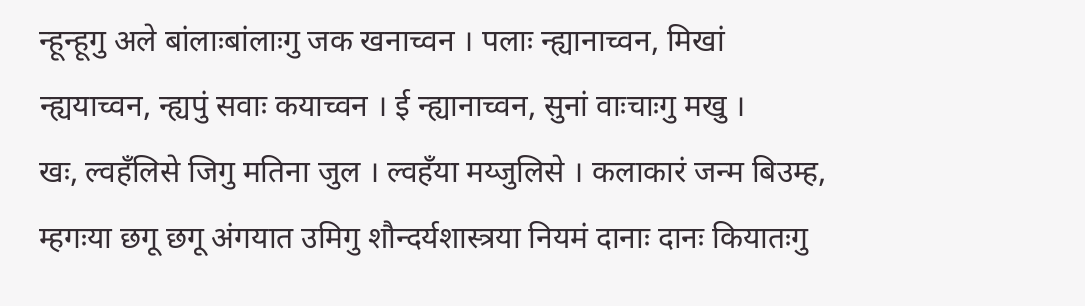न्हून्हूगु अले बांलाःबांलाःगु जक खनाच्वन । पलाः न्ह्यानाच्वन, मिखां न्ह्ययाच्वन, न्ह्यपुं सवाः कयाच्वन । ई न्ह्यानाच्वन, सुनां वाःचाःगु मखु ।
खः, ल्वहँलिसे जिगु मतिना जुल । ल्वहँया मय्जुलिसे । कलाकारं जन्म बिउम्ह, म्हगःया छगू छगू अंगयात उमिगु शौन्दर्यशास्त्रया नियमं दानाः दानः कियातःगु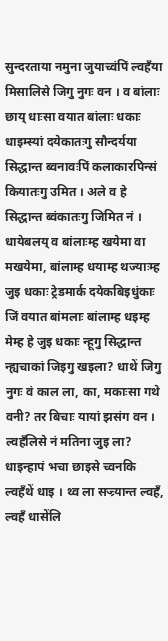सुन्दरताया नमुना जुयाच्वंपिं ल्वहँया मिसालिसे जिगु नुगः वन । व बांलाः छाय् धाःसा वयात बांलाः धकाः धाइम्स्यां दयेकातःगु सौन्दर्यया सिद्धान्त ब्वनावःपिं कलाकारपिन्सं कियातःगु उमित । अले व हे सिद्धान्त ब्वंकातःगु जिमित नं । धायेबलय् व बांलाःम्ह खयेमा वा मखयेमा, बांलाम्ह धयाम्ह थज्याःम्ह जुइ धकाः ट्रेडमार्क दयेकबिइधुंकाः जिं वयात बांमलाः बांलाम्ह धइम्ह मेम्ह हे जुइ धकाः न्हूगु सिद्धान्त न्ह्यचाकां जिइगु खइला? धाथें जिगु नुगः वं काल ला, का, मकाःसा गथे वनी? तर बिचाः यायां झसंग वन । ल्वहँलिसे नं मतिना जुइ ला? धाइन्हापं भचा छाइसे च्वनकि ल्वहँथें धाइ । थ्व ला सज्र्यान्त ल्वहँ, ल्वहँ धासेंलि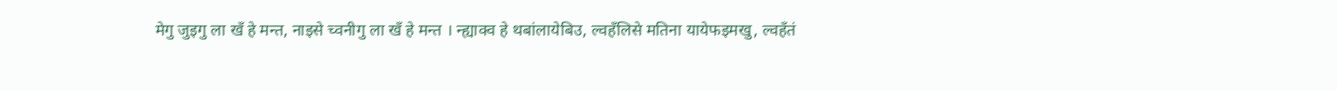मेगु जुइगु ला खँ हे मन्त, नाइसे च्वनीगु ला खँ हे मन्त । न्ह्याक्व हे थबांलायेबिउ, ल्वहँलिसे मतिना यायेफइमखु, ल्वहँतं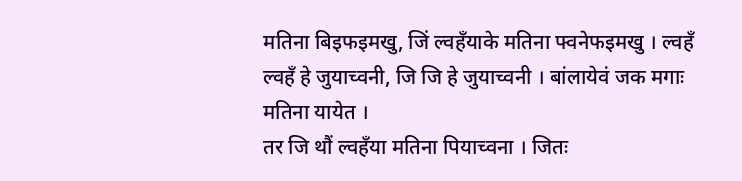मतिना बिइफइमखु, जिं ल्वहँयाके मतिना फ्वनेफइमखु । ल्वहँ ल्वहँ हे जुयाच्वनी, जि जि हे जुयाच्वनी । बांलायेवं जक मगाः मतिना यायेत ।
तर जि थौं ल्वहँया मतिना पियाच्वना । जितः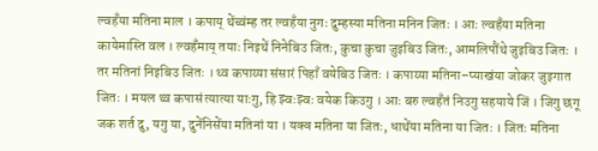ल्वहँया मतिना माल । कपाय् थेंच्वंम्ह तर ल्वहँया नुगः दुम्हस्या मतिना मनिन जितः । आः ल्वहँया मतिना कायेमास्ति वल । ल्वहँमाय् तयाः निइथें निनेबिउ जितः, कुचा कुचा जुइबिउ जितः, आमलिपौंथे जुइबिउ जितः । तर मतिनां निइबिउ जितः । थ्व कपाय्या संसारं पिहाँ वयेबिउ जितः । कपाय्या मतिना–प्याखंया जोकर जुइगात जितः । मयल थ्व कपासं त्यात्या याःगु, हि झ्वःझ्वः वयेक किउगु । आः बरु ल्वहँतं निउगु सहयाये जिं । जिगु छगू जक शर्त दु, यगु या, दुनेंनिसेंया मतिनां या । यक्व मतिना या जितः, धाथेंया मतिना या जितः । जितः मतिना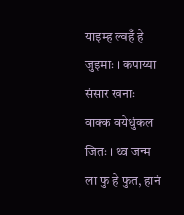याइम्ह ल्वहँ हे जुइमाः । कपाय्या संसार खनाः वाक्क वयेधुंकल जितः । थ्व जन्म ला फु हे फुत, हानं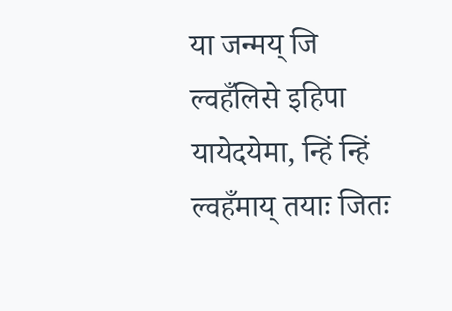या जन्मय् जि ल्वहँलिसे इहिपा यायेदयेमा, न्हिं न्हिं ल्वहँमाय् तयाः जितः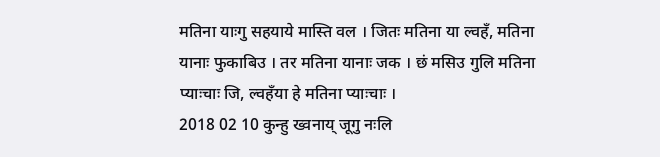मतिना याःगु सहयाये मास्ति वल । जितः मतिना या ल्वहँ, मतिना यानाः फुकाबिउ । तर मतिना यानाः जक । छं मसिउ गुलि मतिना प्याःचाः जि, ल्वहँया हे मतिना प्याःचाः ।
2018 02 10 कुन्हु ख्वनाय् जूगु नःलि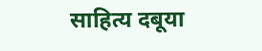साहित्य दबूया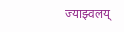ज्याझ्वलय्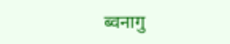ब्वनागु